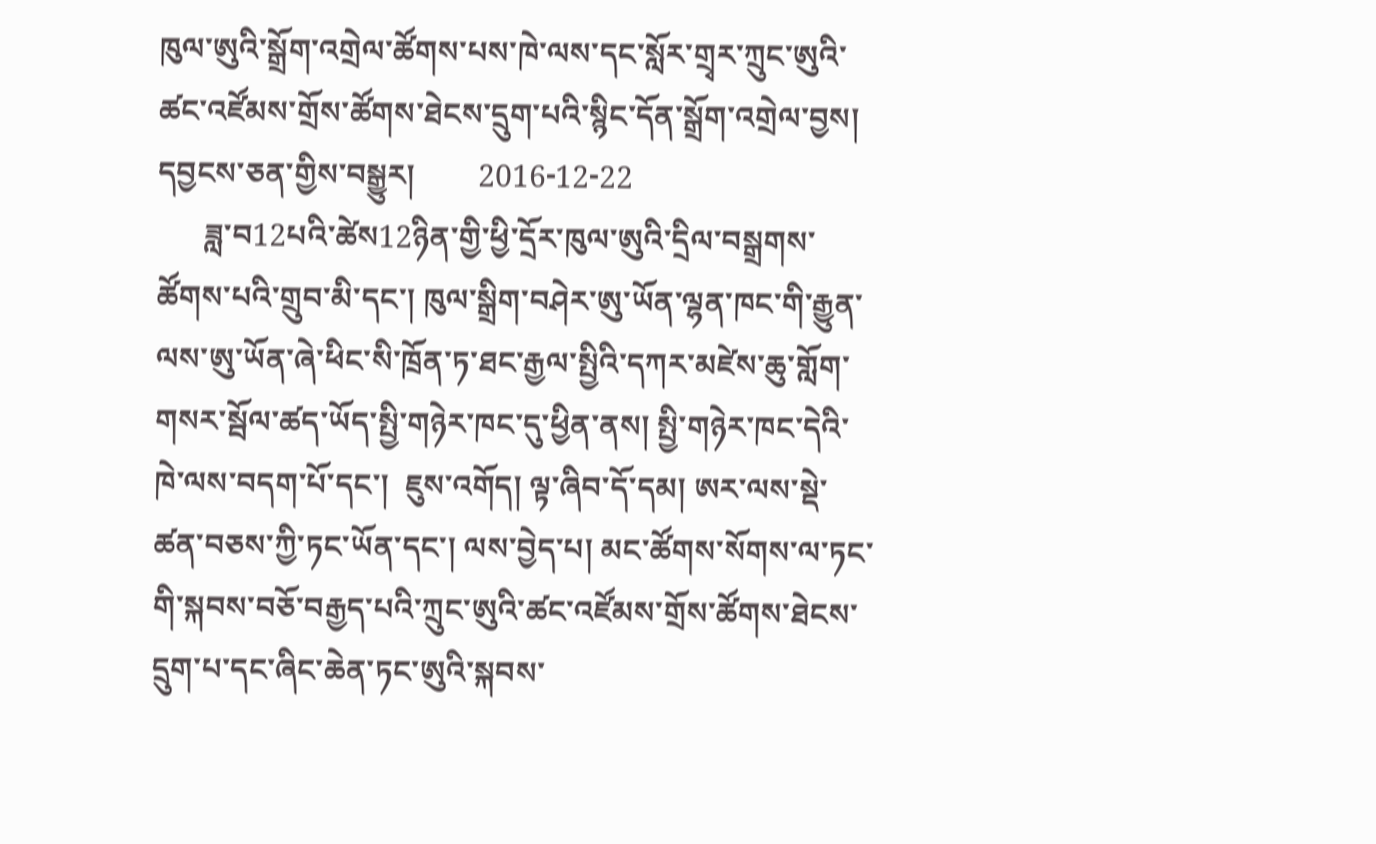ཁུལ་ཨུའི་སྒྲོག་འགྲེལ་ཚོགས་པས་ཁེ་ལས་དང་སློར་གྲྭར་ཀྲུང་ཨུའི་ཚང་འཛོམས་གྲོས་ཚོགས་ཐེངས་དྲུག་པའི་སྙིང་དོན་སྒྲོག་འགྲེལ་བྱས།
དབྱངས་ཅན་གྱིས་བསྒྱུར།        2016-12-22
      ཟླ་བ12པའི་ཚེས12ཉིན་གྱི་ཕྱི་དྲོར་ཁུལ་ཨུའི་དྲིལ་བསྒྲགས་ཚོགས་པའི་གྲུབ་མི་དང་། ཁུལ་སྒྲིག་བཤེར་ཨུ་ཡོན་ལྷན་ཁང་གི་རྒྱུན་ལས་ཨུ་ཡོན་ཞེ་ཕིང་སི་ཁྲོན་ཏ་ཐང་རྒྱལ་སྤྱིའི་དཀར་མཛེས་ཆུ་གློག་གསར་སྦོལ་ཚད་ཡོད་སྤྱི་གཉེར་ཁང་དུ་ཕྱིན་ནས། སྤྱི་གཉེར་ཁང་དེའི་ཁེ་ལས་བདག་པོ་དང་།  ཇུས་འགོད། ལྟ་ཞིབ་དོ་དམ། ཨར་ལས་སྡེ་ཚན་བཅས་ཀྱི་ཏང་ཡོན་དང་། ལས་བྱེད་པ། མང་ཚོགས་སོགས་ལ་ཏང་གི་སྐབས་བཅོ་བརྒྱད་པའི་ཀྲུང་ཨུའི་ཚང་འཛོམས་གྲོས་ཚོགས་ཐེངས་དྲུག་པ་དང་ཞིང་ཆེན་ཏང་ཨུའི་སྐབས་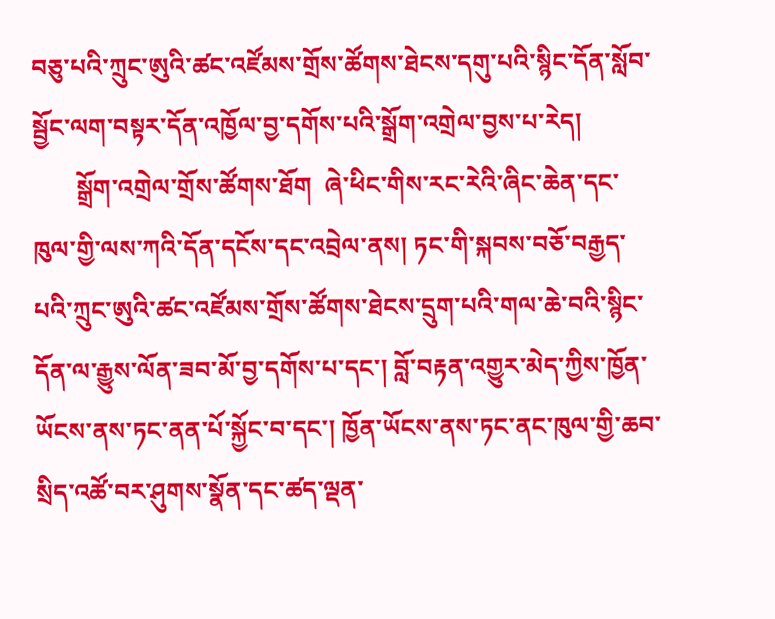བཅུ་པའི་ཀྲུང་ཨུའི་ཚང་འཛོམས་གྲོས་ཚོགས་ཐེངས་དགུ་པའི་སྙིང་དོན་སློབ་སྦྱོང་ལག་བསྟར་དོན་འཁྱོལ་བྱ་དགོས་པའི་སྒྲོག་འགྲེལ་བྱས་པ་རེད།
       སྒྲོག་འགྲེལ་གྲོས་ཚོགས་ཐོག  ཞེ་ཕིང་གིས་རང་རེའི་ཞིང་ཆེན་དང་ཁུལ་གྱི་ལས་ཀའི་དོན་དངོས་དང་འབྲེལ་ནས། ཏང་གི་སྐབས་བཅོ་བརྒྱད་པའི་ཀྲུང་ཨུའི་ཚང་འཛོམས་གྲོས་ཚོགས་ཐེངས་དྲུག་པའི་གལ་ཆེ་བའི་སྙིང་དོན་ལ་རྒྱུས་ལོན་ཟབ་མོ་བྱ་དགོས་པ་དང་། བློ་བརྟན་འགྱུར་མེད་ཀྱིས་ཁྱོན་ཡོངས་ནས་ཏང་ནན་པོ་སྐྱོང་བ་དང་། ཁྱོན་ཡོངས་ནས་ཏང་ནང་ཁུལ་གྱི་ཆབ་སྲིད་འཚོ་བར་ཤུགས་སྣོན་དང་ཚད་ལྡན་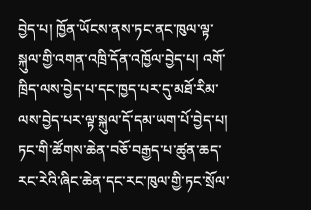བྱེད་པ། ཁྱོན་ཡོངས་ནས་ཏང་ནང་ཁུལ་ལྟ་སྐུལ་གྱི་འགན་འཁྲི་དོན་འཁྱོལ་བྱེད་པ། འགོ་ཁྲིད་ལས་བྱེད་པ་དང་ཁྱད་པར་དུ་མཐོ་རིམ་ལས་བྱེད་པར་ལྟ་སྐུལ་དོ་དམ་ཡག་པོ་བྱེད་པ། ཏང་གི་ཚོགས་ཆེན་བཅོ་བརྒྱད་པ་ཚུན་ཆད་རང་རེའི་ཞིང་ཆེན་དང་རང་ཁུལ་གྱི་ཏང་སྲོལ་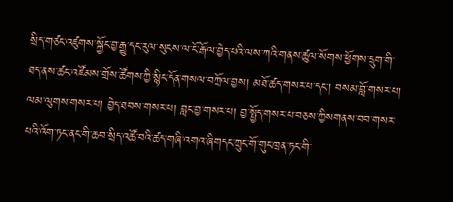སྲིད་གཙང་འཛུགས་སྐྱོང་བྱ་རྒྱུ་དང་རུལ་སུངས་ལ་ངོ་རྒོལ་བྱེད་པའི་ལས་ཀའི་གནས་ཚུལ་སོགས་ཕྱོགས་དྲུག་གི་ཐད་ནས་ཚང་འཛོམས་གྲོས་ཚོགས་ཀྱི་སྙིང་དོན་གསལ་བཀྲོལ་བྱས། མཐོ་ཚད་གསར་པ་དང་། བསམ་བློ་གསར་པ། ལམ་ལུགས་གསར་པ། བྱེད་ཐབས་གསར་པ། བླང་བྱ་གསར་པ། བྱ་སྤྱོད་གསར་པ་བཅས་ཀྱིསགནས་བབ་གསར་པའི་འོག་ཏང་ནང་གི་ཆབ་སྲིད་འཚོ་བའི་ཚད་གཞི་འགའ་ཞིགདང་ཀྲུང་གོ་གུང་ཁྲན་ཏང་གི་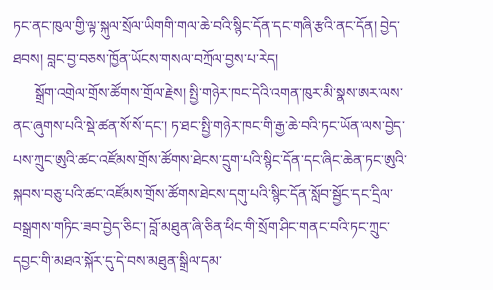ཏང་ནང་ཁུལ་གྱི་ལྟ་སྐུལ་སྲོལ་ཡིགགི་གལ་ཆེ་བའི་སྙིང་དོན་དང་གཞི་རྩའི་ནང་དོན། བྱེད་ཐབས། བླང་བྱ་བཅས་ཁྱོན་ཡོངས་གསལ་བཀྲོལ་བྱས་པ་རེད།
      སྒྲོག་འགྲེལ་གྲོས་ཚོགས་གྲོལ་རྗེས། སྤྱི་གཉེར་ཁང་དེའི་འགན་ཁུར་མི་སྣས་ཨར་ལས་ནང་ཞུགས་པའི་སྡེ་ཚན་སོ་སོ་དང་། ཏ་ཐང་སྤྱི་གཉེར་ཁང་གི་རྒྱ་ཆེ་བའི་ཏང་ཡོན་ལས་བྱེད་པས་ཀྲུང་ཨུའི་ཚང་འཛོམས་གྲོས་ཚོགས་ཐེངས་དྲུག་པའི་སྙིང་དོན་དང་ཞིང་ཆེན་ཏང་ཨུའི་སྐབས་བཅུ་པའི་ཚང་འཛོམས་གྲོས་ཚོགས་ཐེངས་དགུ་པའི་སྙིང་དོན་སློབ་སྦྱོང་དང་དྲིལ་བསྒྲགས་གཏིང་ཟབ་བྱེད་ཅིང་། བློ་མཐུན་ཞི་ཅིན་ཕིང་གི་སྲོག་ཤིང་གནང་བའི་ཏང་ཀྲུང་དབྱང་གི་མཐའ་སྐོར་དུ་དེ་བས་མཐུན་སྒྲིལ་དམ་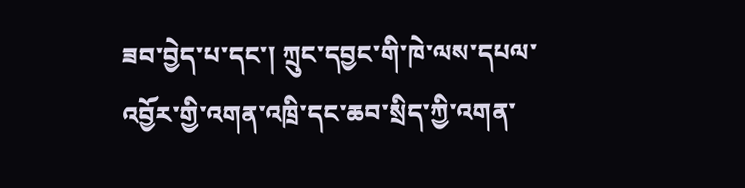ཟབ་བྱེད་པ་དང་། ཀྲུང་དབྱང་གི་ཁེ་ལས་དཔལ་འབྱོར་གྱི་འགན་འཁྲི་དང་ཆབ་སྲིད་ཀྱི་འགན་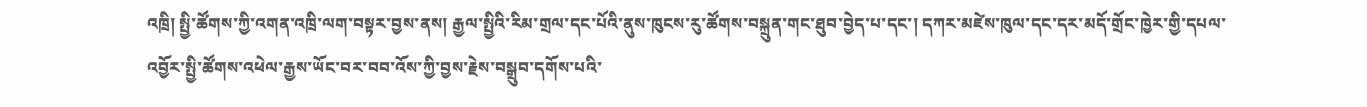འཁྲི། སྤྱི་ཚོགས་ཀྱི་འགན་འཁྲི་ལག་བསྟར་བྱས་ནས། རྒྱལ་སྤྱིའི་རིམ་གྲལ་དང་པོའི་ནུས་ཁུངས་རུ་ཚོགས་བསྐྲུན་གང་ཐུབ་བྱེད་པ་དང་། དཀར་མཛེས་ཁུལ་དང་དར་མདོ་གྲོང་ཁྱེར་གྱི་དཔལ་འབྱོར་སྤྱི་ཚོགས་འཕེལ་རྒྱས་ཡོང་བར་བབ་འོས་ཀྱི་བྱས་རྗེས་བསྒྲུབ་དགོས་པའི་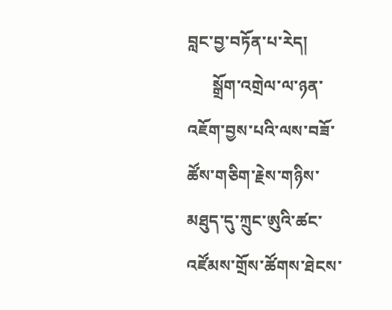བླང་བྱ་བཏོན་པ་རེད།
      སྒྲོག་འགྲེལ་ལ་ཉན་འཇོག་བྱས་པའི་ལས་བཟོ་ཚོས་གཅིག་རྗེས་གཉིས་མཐུད་དུ་ཀྲུང་ཨུའི་ཚང་འཛོམས་གྲོས་ཚོགས་ཐེངས་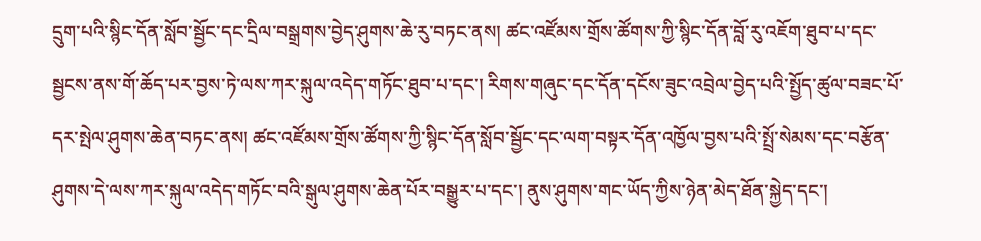དྲུག་པའི་སྙིང་དོན་སློབ་སྦྱོང་དང་དྲིལ་བསྒྲགས་བྱེད་ཤུགས་ཆེ་རུ་བཏང་ནས། ཚང་འཛོམས་གྲོས་ཚོགས་ཀྱི་སྙིང་དོན་བློ་རུ་འཇོག་ཐུབ་པ་དང་སྦྱངས་ནས་གོ་ཆོད་པར་བྱས་ཏེ་ལས་ཀར་སྐུལ་འདེད་གཏོང་ཐུབ་པ་དང་། རིགས་གཞུང་དང་དོན་དངོས་ཟུང་འབྲེལ་བྱེད་པའི་སྤྱོད་ཚུལ་བཟང་པོ་དར་སྤེལ་ཤུགས་ཆེན་བཏང་ནས། ཚང་འཛོམས་གྲོས་ཚོགས་ཀྱི་སྙིང་དོན་སློབ་སྦྱོང་དང་ལག་བསྟར་དོན་འཁྱོལ་བྱས་པའི་སྤྲོ་སེམས་དང་བརྩོན་ཤུགས་དེ་ལས་ཀར་སྐུལ་འདེད་གཏོང་བའི་སྒུལ་ཤུགས་ཆེན་པོར་བསྒྱུར་པ་དང་། ནུས་ཤུགས་གང་ཡོད་ཀྱིས་ཉེན་མེད་ཐོན་སྐྱེད་དང་།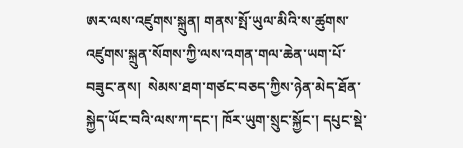ཨར་ལས་འཛུགས་སྐྲུན། གནས་སྤོ་ཡུལ་མིའི་ས་ཚུགས་འཛུགས་སྐྲུན་སོགས་ཀྱི་ལས་འགན་གལ་ཆེན་ཡག་པོ་བཟུང་ནས།  སེམས་ཐག་གཙང་བཅད་ཀྱིས་ཉེན་མེད་ཐོན་སྐྱེད་ཡོང་བའི་ལས་ཀ་དང་། ཁོར་ཡུག་སྲུང་སྐྱོང་། དཔུང་སྡེ་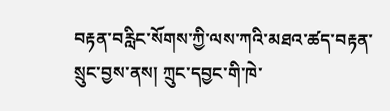བརྟན་བརླིང་སོགས་ཀྱི་ལས་ཀའི་མཐའ་ཚད་བརྟན་སྲུང་བྱས་ནས། ཀྲུང་དབྱང་གི་ཁེ་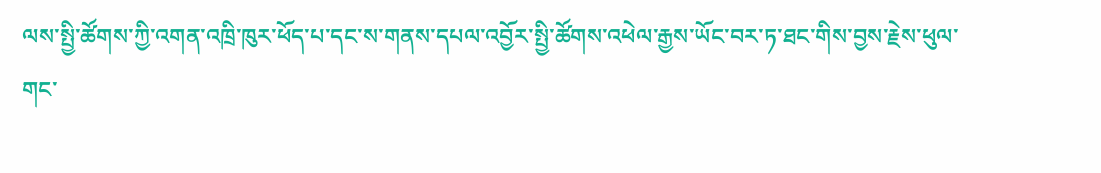ལས་སྤྱི་ཚོགས་ཀྱི་འགན་འཁྲི་ཁུར་ཕོད་པ་དང་ས་གནས་དཔལ་འབྱོར་སྤྱི་ཚོགས་འཕེལ་རྒྱས་ཡོང་བར་ཏ་ཐང་གིས་བྱས་རྗེས་ཕུལ་གང་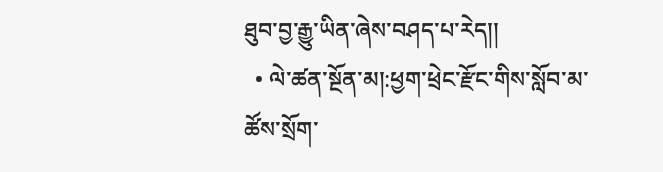ཐུབ་བྱ་རྒྱུ་ཡིན་ཞེས་བཤད་པ་རེད།།
  • ལེ་ཚན་སྔོན་མ།:ཕྱག་ཕྲེང་རྫོང་གིས་སློབ་མ་ཚོས་སྲོག་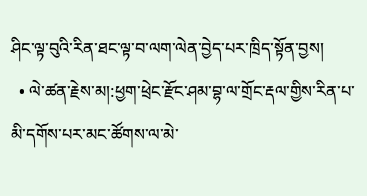ཤིང་ལྟ་བུའི་རིན་ཐང་ལྟ་བ་ལག་ལེན་བྱེད་པར་ཁྲིད་སྟོན་བྱས།
  • ལེ་ཚན་རྗེས་མ།:ཕྱག་ཕྲེང་རྫོང་ཤམ་བྷ་ལ་གྲོང་རྡལ་གྱིས་རིན་པ་མི་དགོས་པར་མང་ཚོགས་ལ་མེ་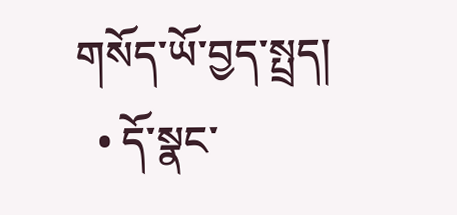གསོད་ཡོ་བྱད་སྤྲད།
  • དོ་སྣང་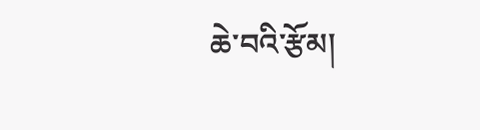ཆེ་བའི་རྩོམ།